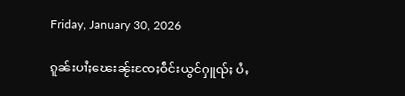Friday, January 30, 2026

ၵူၼ်းပၢႆႈၽေးၼႂ်းၸႄႈဝဵင်းယွင်ႁူၺ်ႈ ပႆႇ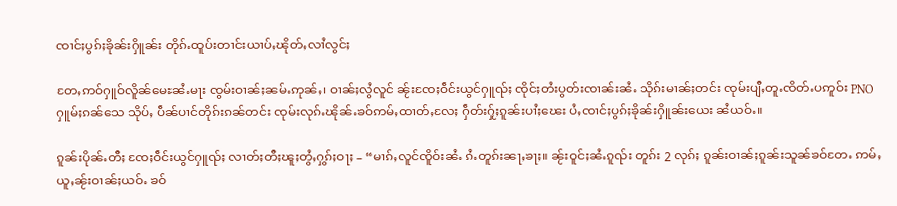ၸၢင်ႈပွၵ်ႈၶိုၼ်းႁိူၼ်း တိုၵ်ႉထူပ်းတၢင်းယၢပ်ႇၽိုတ်ႇလၢႆလွင်ႈ

တႄႇဢဝ်ႁူဝ်လိူၼ်မေႊၼႆႉမႃး ၸွမ်းဝၢၼ်ႈၼမ်ႉဢုၼ်ႇ၊ ဝၢၼ်ႈလွႆလူင် ၼႂ်းၸႄႈဝဵင်းယွင်ႁူၺ်ႈ ၸိုင်ႈတႆးပွတ်းၸၢၼ်းၼႆႉ သိုၵ်းမၢၼ်ႈတင်း ၸုမ်းပျီႇတူႉၸိတ်ႉပဢူဝ်း PNO ႁူမ်ႈၵၼ်သေ သိုပ်ႇ ပဵၼ်ပၢင်တိုၵ်းၵၼ်တင်း ၸုမ်းလုၵ်ႉၽိုၼ်ႉၶဝ်ဢမ်ႇထၢတ်ႇလႄႈ ႁဵတ်းႁႂ်ႈၵူၼ်းပၢႆႈၽေး ပႆႇၸၢင်ႈပွၵ်ႈၶိုၼ်းႁိူၼ်းယေး ၼႆယဝ်ႉ။

ၵူၼ်းပိုၼ်ႉတီႈ ၸႄႈဝဵင်းယွင်ႁူၺ်ႈ လၢတ်ႈတီႈၽူႈတွႆႇႁွၵ်ႈဝႃႈ – “မၢၵ်ႇလူင်ၸိူဝ်းၼႆႉ ၵႆႉတူၵ်းၼႃႇၶႃႈ။ ၼႂ်းဝူင်ႈၼႆႉၵူၺ်း တူၵ်း 2 လုၵ်ႈ ၵူၼ်းဝၢၼ်ႈၵူၼ်းသူၼ်ၶဝ်တႄႉ ဢမ်ႇယူႇၼႂ်းဝၢၼ်ႈယဝ်ႉ ၶဝ်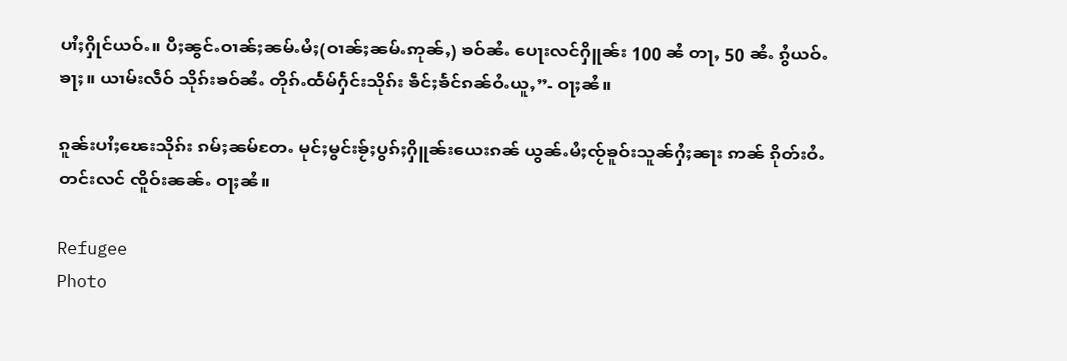ပၢႆႈႁိုင်ယဝ်ႉ။ ပီႈၼွင်ႉဝၢၼ်ႈၼမ်ႉမႆႈ(ဝၢၼ်ႈၼမ်ႉဢုၼ်ႇ) ၶဝ်ၼႆႉ ပေႃးလင်ႁိူၼ်း 100 ၼႆ တႃႇ 50 ၼႆႉ ၵွႆယဝ်ႉၶႃႈ။ ယၢမ်းလဵဝ် သိုၵ်းၶဝ်ၼႆႉ တိုၵ်ႉထႅမ်ႁႅင်းသိုၵ်း ၶဵင်ႈၶႅင်ၵၼ်ဝႆႉယူႇ”- ဝႃႈၼႆ။

ၵူၼ်းပၢႆႈၽေးသိုၵ်း ၵမ်ႈၼမ်တႄႉ မုင်ႈမွင်းၶႂ်ႈပွၵ်ႈႁိူၼ်းယေးၵၼ် ယွၼ်ႉမႆႈၸႂ်ၶူဝ်းသူၼ်ႁႆႈၼႃး ဢၼ် ၵိုတ်းဝႆႉတင်းလင် ၸိူဝ်းၼၼ်ႉ ဝႃႈၼႆ။

Refugee
Photo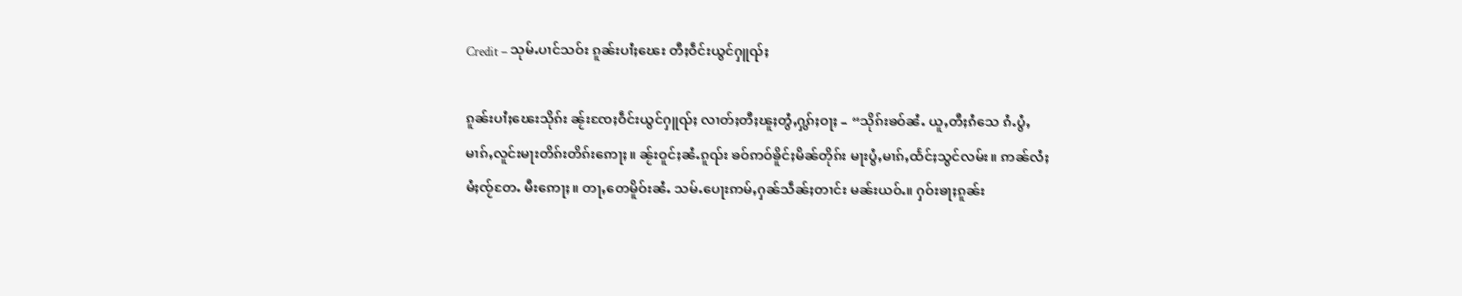Credit – သုမ်ႉပၢင်သဝ်း ၵူၼ်းပၢႆႈၽေး တီႈဝဵင်းယွင်ႁူၺ်ႈ

ၵူၼ်းပၢႆႈၽေးသိုၵ်း ၼႂ်းၸႄႈဝဵင်းယွင်ႁူၺ်ႈ လၢတ်ႈတီႈၽူႈတွႆႇႁွၵ်ႈဝႃႈ – “သိုၵ်းၶဝ်ၼႆႉ ယူႇတီႈၵႆသေ ၵႆႉပွႆႇမၢၵ်ႇလူင်းမႃးတိၵ်းတိၵ်းဢေႃႈ။ ၼႂ်းဝူင်ႈၼႆႉၵူၺ်း ၶဝ်ဢဝ်ၶိူင်ႈမိၼ်တိုၵ်း မႃးပွႆႇမၢၵ်ႇထႅင်ႈသွင်လမ်း။ ဢၼ်လႆႈမႆႈၸႂ်တႄႉ မီးဢေႃႈ။ တႃႇတေမိူဝ်းၼႆႉ သမ်ႉပေႃးဢမ်ႇႁၼ်သဵၼ်ႈတၢင်း မၼ်းယဝ်ႉ။ ႁဝ်းၶႃႈၵူၼ်း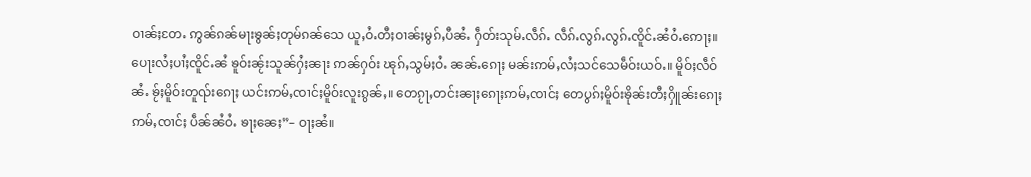ဝၢၼ်ႈတႄႉ ဢွၼ်ၵၼ်မႃးၶွၼ်ႈတုမ်ၵၼ်သေ ယူႇဝႆႉတီႈဝၢၼ်ႈမွၵ်ႇပီၼႆႉ ႁဵတ်းသုမ်ႉလဵၵ်ႉ လဵၵ်ႉလွၵ်ႉလွၵ်ႉၸိူင်ႉၼႆဝႆႉဢေႃႈ။ ပေႃးလႆႈပၢႆႈၸိူင်ႉၼႆ ၶူဝ်းၼႂ်းသူၼ်ႁႆႈၼႃး ဢၼ်ႁဝ်း ၽုၵ်ႇသွမ်ႈဝႆႉ ၼၼ်ႉၵေႃႈ မၼ်းဢမ်ႇလႆႈသင်သေမဵဝ်းယဝ်ႉ။ မိူဝ်ႈလဵဝ်ၼႆႉ ၶႂ်ႈမိူဝ်းတူၺ်းၵေႃႈ ယင်းဢမ်ႇၸၢင်ႈမိူဝ်းလူးၵွၼ်ႇ။ တေၵႂႃႇတင်းၼႃႈၵေႃႈဢမ်ႇၸၢင်ႈ တေပွၵ်ႈမိူဝ်းၶိုၼ်းတီႈႁိူၼ်းၵေႃႈ ဢမ်ႇၸၢင်ႈ ပဵၼ်ၼႆဝႆႉ ၶႃႈၼေႈ”– ဝႃႈၼႆ။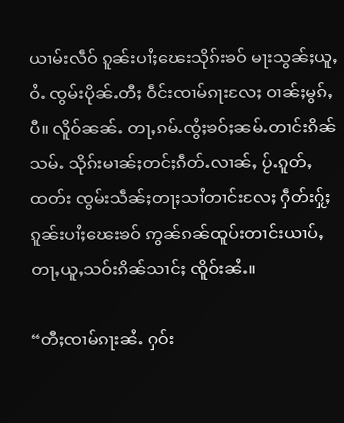ယၢမ်းလဵဝ် ၵူၼ်းပၢႆႈၽေးသိုၵ်းၶဝ် မႃးသွၼ်ႈယူႇဝႆႉ ၸွမ်းပိုၼ်ႉတီႈ ဝဵင်းၸၢမ်ၵႃးလႄႈ ဝၢၼ်ႈမွၵ်ႇပီ။ လိူဝ်ၼၼ်ႉ တႃႇၵမ်ႉၸွႆႈၶဝ်ႈၼမ်ႉတၢင်းၵိၼ်သမ်ႉ သိုၵ်းမၢၼ်ႈတင်ႈၵဵတ်ႉလၢၼ်ႇ ပႂ်ႉၵူတ်ႇထတ်း ၸွမ်းသဵၼ်ႈတႃႈသၢႆတၢင်းလႄႈ ႁဵတ်းႁႂ်ႈၵူၼ်းပၢႆႈၽေးၶဝ် ဢွၼ်ၵၼ်ထူပ်းတၢင်းယၢပ်ႇ တႃႇယူႇသဝ်းၵိၼ်သၢင်ႈ ၸိူဝ်းၼႆႉ။

“တီႈၸၢမ်ၵႃးၼႆႉ ႁဝ်း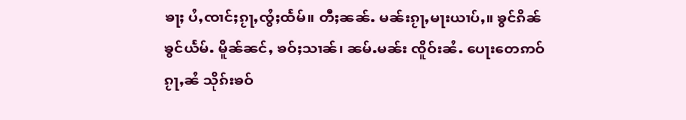ၶႃႈ ပႆႇၸၢင်ႈၵႂႃႇၸွႆႈထႅမ်။ တီႈၼၼ်ႉ မၼ်းၵႂႃႇမႃးယၢပ်ႇ။ ၶွင်ၵိၼ်ၶွင်ယႅမ်ႉ မိူၼ်ၼင်ႇ ၶဝ်ႈသၢၼ်၊ ၼမ်ႉမၼ်း ၸိူဝ်းၼႆႉ ပေႃးတေဢဝ်ၵႂႃႇၼႆ သိုၵ်းၶဝ်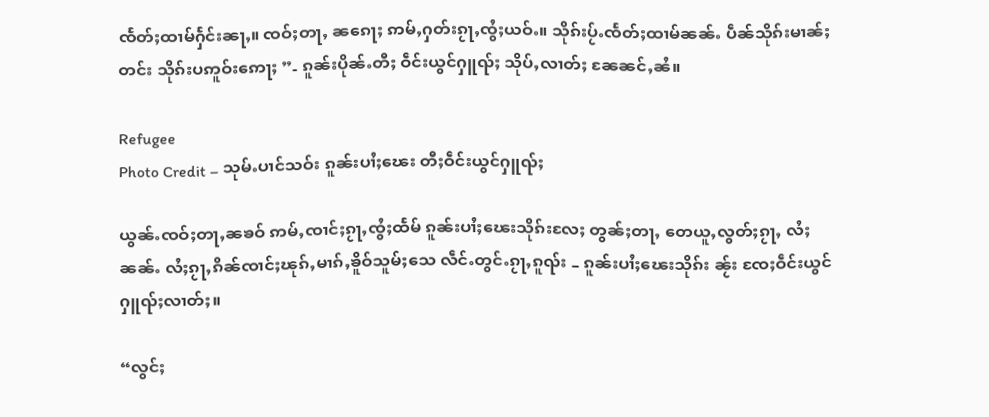ၸႅတ်ႈထၢမ်ႁႅင်းၼႃႇ။ ၸဝ်ႈတႃႇ ၼၵေႃႈ ဢမ်ႇႁတ်းၵႂႃႇၸွႆႈယဝ်ႉ။ သိုၵ်းပႂ်ႉၸႅတ်ႈထၢမ်ၼၼ်ႉ ပဵၼ်သိုၵ်းမၢၼ်ႈတင်း သိုၵ်းပဢူဝ်းဢေႃႈ ”- ၵူၼ်းပိုၼ်ႉတီႈ ဝဵင်းယွင်ႁူၺ်ႈ သိုပ်ႇလၢတ်ႈ ၼႄၼင်ႇၼႆ။

Refugee
Photo Credit – သုမ်ႉပၢင်သဝ်း ၵူၼ်းပၢႆႈၽေး တီႈဝဵင်းယွင်ႁူၺ်ႈ

ယွၼ်ႉၸဝ်ႈတႃႇၼၶဝ် ဢမ်ႇၸၢင်ႈၵႂႃႇၸွႆႈထႅမ် ၵူၼ်းပၢႆႈၽေးသိုၵ်းလႄႈ တွၼ်ႈတႃႇ တေယူႇလွတ်ႈၵႂႃႇ လႆႈၼၼ်ႉ လႆႈၵႂႃႇၵိၼ်ၸၢင်ႈၽုၵ်ႇမၢၵ်ႇၶိူဝ်သူမ်ႈသေ လဵင်ႉတွင်ႉၵႂႃႇၵူၺ်း – ၵူၼ်းပၢႆႈၽေးသိုၵ်း ၼႂ်း ၸႄႈဝဵင်းယွင်ႁူၺ်ႈလၢတ်ႈ။

“လွင်ႈ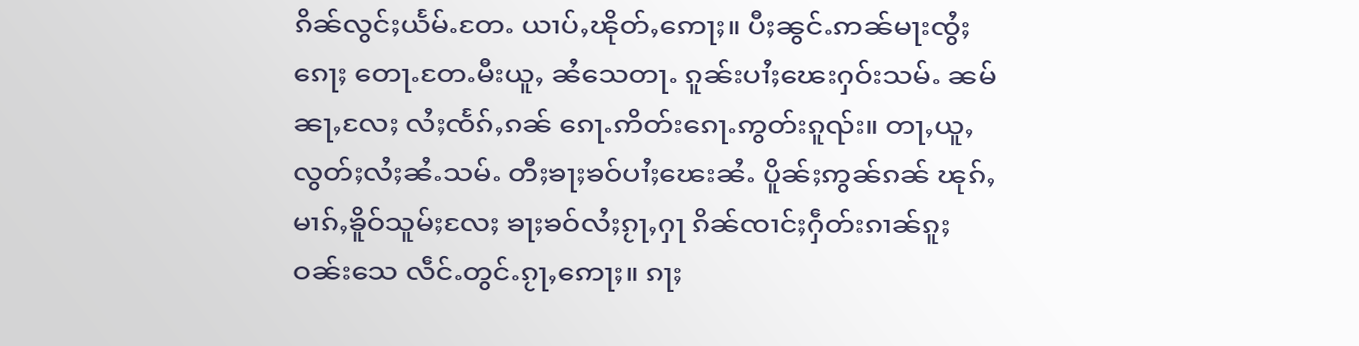ၵိၼ်လွင်ႈယႅမ်ႉတႄႉ ယၢပ်ႇၽိုတ်ႇဢေႃႈ။ ပီႈၼွင်ႉဢၼ်မႃးၸွႆႈၵေႃႈ တေႃႉတႄႉမီးယူႇ ၼႆသေတႃႉ ၵူၼ်းပၢႆႈၽေးႁဝ်းသမ်ႉ ၼမ်ၼႃႇလႄႈ လႆႈၸႅၵ်ႇၵၼ် ၵေႃႉဢိတ်းၵေႃႉဢွတ်းၵူၺ်း။ တႃႇယူႇ လွတ်ႈလႆႈၼႆႉသမ်ႉ တီႈၶႃႈၶဝ်ပၢႆႈၽေးၼႆႉ ပိူၼ်ႈဢွၼ်ၵၼ် ၽုၵ်ႇမၢၵ်ႇၶိူဝ်သူမ်ႈလႄႈ ၶႃႈၶဝ်လႆႈၵႂႃႇႁႃ ၵိၼ်ၸၢင်ႈႁဵတ်းၵၢၼ်ၵူႈဝၼ်းသေ လဵင်ႉတွင်ႉၵႂႃႇဢေႃႈ။ ၵႃႈ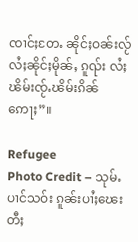ၸၢင်ႈတႄႉ ၼိုင်ႈဝၼ်းလႂ် လႆႈၼိုင်ႈမိုၼ်ႇ ၵူၺ်း လႆႈၽိမ်းၸႂ်ႉၽိမ်းၵိၼ်ဢေႃႈ”။

Refugee
Photo Credit – သုမ်ႉပၢင်သဝ်း ၵူၼ်းပၢႆႈၽေး တီႈ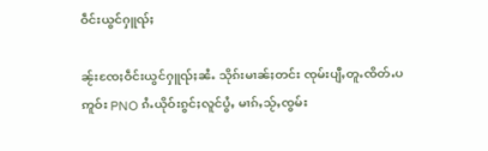ဝဵင်းယွင်ႁူၺ်ႈ

ၼႂ်းၸႄႈဝဵင်းယွင်ႁူၺ်ႈၼႆႉ သိုၵ်းမၢၼ်ႈတင်း ၸုမ်းပျီႇတူႉၸိတ်ႉပဢူဝ်း PNO ၵႆႉယိုဝ်းၵွင်ႈလူင်ပွႆႇ မၢၵ်ႇသႂ်ႇၸွမ်း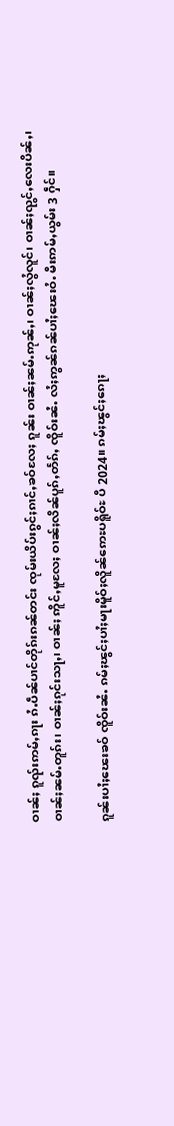ဝၢၼ်ႈ ၵူၺ်းဢမ်ႇၵႃး ၵႆႉပဵၼ်ပၢင်တိုၵ်းၵၼ်တင်း ၸုမ်းယိပ်းၵွင်ႈၵၢင်ႇၶဝ်လႄႈ ၵူၼ်း ဝၢၼ်ႈၼမ်ႉဢုၼ်ႇ၊ ဝၢၼ်ႈလွႆလူင်၊ ဝၢၼ်ႈၺွင်ႇလေးပိၼ်ႇ၊ ဝၢၼ်ႈၼမ်ႉတူၵ်း၊ ဝၢၼ်ႈၵုင်းသႃႇ၊ ဝၢၼ်ႈ ဢိူင်ႇမူလႄႈ ဝၢၼ်ႈလိၼ်ပူၵ်ႇတႅၵ်ႇ ၸိူဝ်းၼႆႉ လႆႈဢွၼ်ၵၼ်ပၢႆႈၽေးဝႆႉ မီးဢမ်ႇယွမ်း 3 ႁဵင်။

ၵူၼ်းပၢႆႈၽေးၶဝ် ၸိူဝ်းၼႆႉ ၵမ်ႈၽွင်ႈပၢႆႈမႃးမိူဝ်ႈလိူၼ်ဢေႊပရိူဝ်ႊ ပီ 2024။ ၵမ်ႈၽွင်ႈၵေႃႈ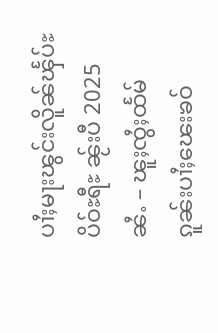ပၢႆႈမႃးၽွင်းလိူၼ်ၾႅပ်ႊပိဝ်ႊရီႊ ၼႂ်းပီ 2025 ၼႆႉ – ၽူႈၸွႆႈထႅမ် ၵူၼ်းပၢႆႈၽေးၶဝ်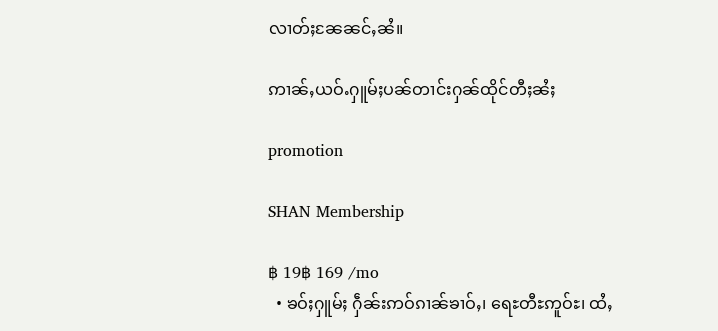လၢတ်ႈၼႄၼင်ႇၼႆ။

ဢၢၼ်ႇယဝ်ႉႁူမ်ႈပၼ်တၢင်းႁၼ်ထိုင်တီႈၼႆႈ

promotion

SHAN Membership

฿ 19฿ 169 /mo
  • ၶဝ်ႈႁူမ်ႈ ႁဵၼ်းဢဝ်ၵၢၼ်ၶၢဝ်ႇ၊ ရေႊတီႊဢူဝ်ႊ၊ ထႆႇ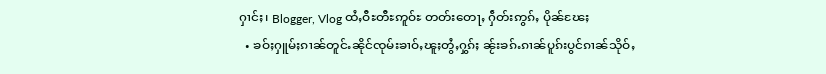ႁၢင်ႈ၊ Blogger, Vlog ထႆႇဝီႊတီႊဢူဝ်ႊ တတ်းတေႃႇ ႁဵတ်းဢွၵ်ႇ ပိုၼ်ၽႄႈ
  • ၶဝ်ႈႁူမ်ႈၵၢၼ်တူင်ႉၼိုင်ၸုမ်းၶၢဝ်ႇၽူႈတွႆႇႁွၵ်ႈ ၼႂ်းၶၵ်ႉၵၢၼ်ပူၵ်းပွင်ၵၢၼ်သိုဝ်ႇ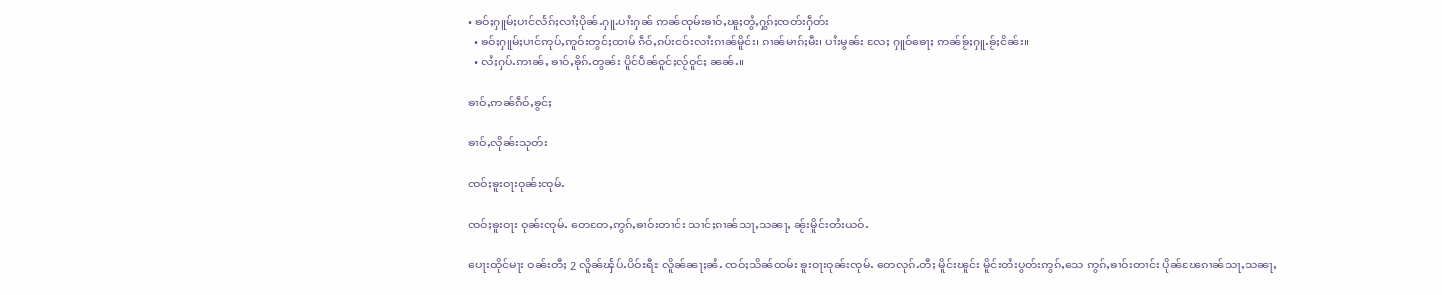• ၶဝ်ႈႁူမ်ႈပၢင်လႅၵ်ႈလၢႆႈပိုၼ်ႉႁူႉပၢႆးႁၼ် ဢၼ်ၸုမ်းၶၢဝ်ႇၽူႈတွႆႇႁွၵ်ႈၸတ်းႁဵတ်း
  • ၶဝ်ႈႁူမ်ႈပၢင်ဢုပ်ႇဢူဝ်းတွင်ႈထၢမ် ၵဵဝ်ႇၵပ်းငဝ်းလၢႆးၵၢၼ်မိူင်း၊ ၵၢၼ်မၢၵ်ႈမီး၊ ပၢႆးမွၼ်း လႄႈ ႁူဝ်ၶေႃႈ ဢၼ်ၶႂ်ႈႁူႉၶႂ်ႈငိၼ်း။
  • လႆႈႁပ်ႉဢၢၼ်ႇ ၶၢဝ်ႇၶိုၵ်ႉတွၼ်း ပိူင်ပဵၼ်ဝူင်ႈလႂ်ဝူင်ႈ ၼၼ်ႉ။

ၶၢဝ်ႇဢၼ်ၵဵဝ်ႇၶွင်ႈ

ၶၢဝ်ႇလိုၼ်းသုတ်း

ၸဝ်ႈၶူးဝႃးဝုၼ်းၸုမ်ႉ

ၸဝ်ႈၶူးဝႃး ဝုၼ်းၸုမ်ႉ တေတႄႇဢွၵ်ႇၶၢဝ်းတၢင်း သၢင်ႈၵၢၼ်သႃႇသၼႃႇ ၼႂ်းမိူင်းတႆးယဝ်ႉ

ပေႃးထိုင်မႃး ဝၼ်းတီႈ 2 လိူၼ်ၾႅပ်ႉပိဝ်ႊရီႊ လိူၼ်ၼႃႈၼႆႉ ၸဝ်ႈသိၼ်ထမ်း ၶူးဝႃးဝုၼ်းၸုမ်ႉ တေလုၵ်ႉတီႈ မိူင်းၽူင်း မိူင်းတႆးပွတ်းဢွၵ်ႇသေ ဢွၵ်ႇၶၢဝ်းတၢင်း ပိုၼ်ၽႄၵၢၼ်သႃႇသၼႃႇ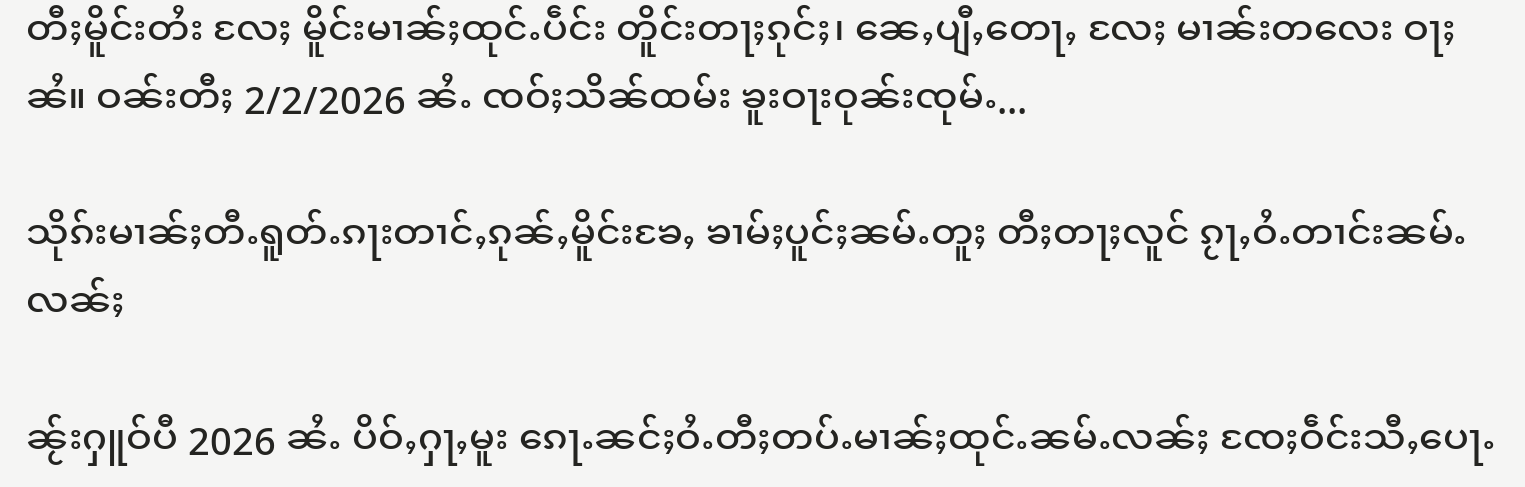တီႈမိူင်းတႆး လႄႈ မိူင်းမၢၼ်ႈထုင်ႉပဵင်း တိူင်းတႃႈၵုင်ႈ၊ ၼေႇပျီႇတေႃႇ လႄႈ မၢၼ်းတလေး ဝႃႈၼႆ။ ဝၼ်းတီႈ 2/2/2026 ၼႆႉ ၸဝ်ႈသိၼ်ထမ်း ၶူးဝႃးဝုၼ်းၸုမ်ႉ...

သိုၵ်းမၢၼ်ႈတီႉရူတ်ႉၵႃးတၢင်ႇၵုၼ်ႇမိူင်းၶႄႇ ၶၢမ်ႈပူင်ႈၼမ်ႉတူႈ တီႈတႃႈလူင် ၵႂႃႇဝႆႉတၢင်းၼမ်ႉလၼ်ႈ

ၼႂ်းႁူဝ်ပီ 2026 ၼႆႉ ပိဝ်ႇႁႃႇမူး ၵေႃႉၼင်ႈဝႆႉတီႈတပ်ႉမၢၼ်ႈထုင်ႉၼမ်ႉလၼ်ႈ ၸႄႈဝဵင်းသီႇပေႃႉ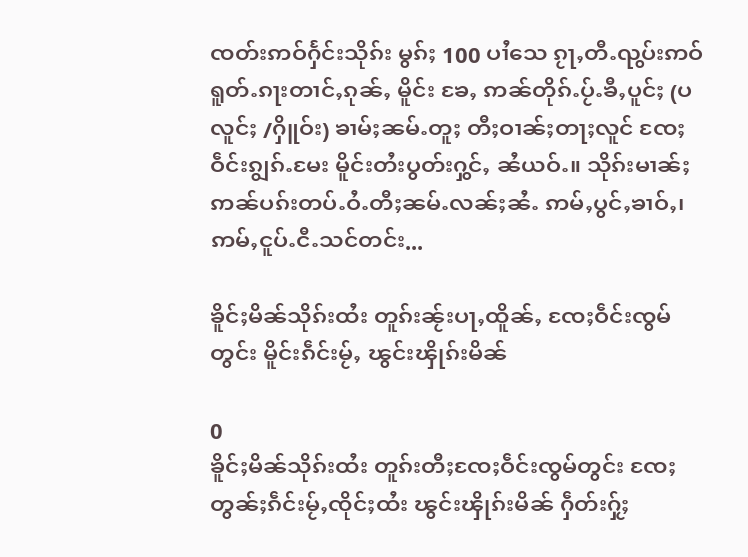ၸတ်းဢဝ်ႁႅင်းသိုၵ်း မွၵ်ႈ 100 ပၢႆသေ ၵႂႃႇတီႉၺွပ်းဢဝ် ရူတ်ႉၵႃးတၢင်ႇၵုၼ်ႇ မိူင်း ၶႄႇ ဢၼ်တိုၵ်ႉပႂ်ႉၶီႇပူင်ႈ (ပလူင်ႈ /ႁိူဝ်း) ၶၢမ်ႈၼမ်ႉတူႈ တီႈဝၢၼ်ႈတႃႈလူင် ၸႄႈဝဵင်းၵျွၵ်ႉမႄး မိူင်းတႆးပွတ်းႁွင်ႇ ၼႆယဝ်ႉ။ သိုၵ်းမၢၼ်ႈဢၼ်ပၵ်းတပ်ႉဝႆႉတီႈၼမ်ႉလၼ်ႈၼႆႉ ဢမ်ႇပွင်ႇၶၢဝ်ႇ၊ ဢမ်ႇငူပ်ႉငီႉသင်တင်း...

ၶိူင်ႈမိၼ်သိုၵ်းထႆး တူၵ်းၼႂ်းပႃႇထိူၼ်ႇ ၸႄႈဝဵင်းၸွမ်တွင်း မိူင်းၵဵင်းမႂ်ႇ ၽွင်းၾိုၵ်းမိၼ်

0
ၶိူင်ႈမိၼ်သိုၵ်းထႆး တူၵ်းတီႈၸႄႈဝဵင်းၸွမ်တွင်း ၸႄႈတွၼ်ႈၵဵင်းမႂ်ႇၸိုင်ႈထႆး ၽွင်းၾိုၵ်းမိၼ် ႁဵတ်းႁႂ်ႈ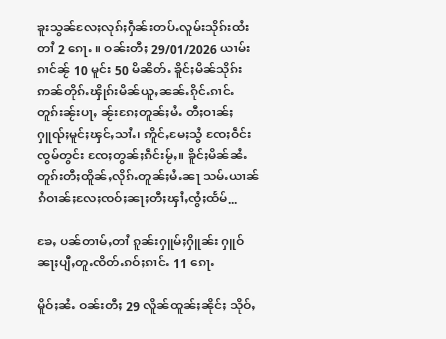ၶူးသွၼ်လႄႈလုၵ်ႈႁဵၼ်းတပ်ႉလူမ်းသိုၵ်းထႆး တၢႆ 2 ၵေႃႉ ။ ဝၼ်းတီႈ 29/01/2026 ယၢမ်းၵၢင်ၼႂ် 10 မူင်း 50 မိၼိတ်ႉ ၶိူင်ႈမိၼ်သိုၵ်း ဢၼ်တိုၵ်ႉၾိုၵ်းမိၼ်ယူႇၼၼ်ႉၵိုင်ႉၵၢင်ႉတူၵ်းၼႂ်းပႃႇ ၼႂ်းၵႄႈတူၼ်ႈမႆႉ တီႈဝၢၼ်ႈႁူၺ်ႈမူင်ႈၾင်ႇသၢႆႉ၊ ဢိူင်ႇမႄႈသွႆ ၸႄႈဝဵင်းၸွမ်တွင်း ၸႄႈတွၼ်ႈၵဵင်းမႂ်ႇ။ ၶိူင်ႈမိၼ်ၼႆႉတူၵ်းတီႈထိူၼ်ႇလိုၵ်ႉတူၼ်ႈမႆႉၼႃ သမ်ႉယၢၼ်ၵႆဝၢၼ်ႈလႄႈၸဝ်ႈၼႃႈတီႈၾၢႆႇၸွႆႈထႅမ်...

ၶႄႇ ပၼ်တၢမ်ႇတၢႆ ၵူၼ်းႁူမ်ႈႁိူၼ်း ႁူဝ်ၼႃႈပျီႇတူႉၸိတ်ႉၵဝ်ႈၵၢင်ႉ 11 ၵေႃႉ

မိူဝ်ႈၼႆႉ ဝၼ်းတီႈ 29 လိူၼ်ထူၼ်ႈၼိုင်ႈ သိုဝ်ႇ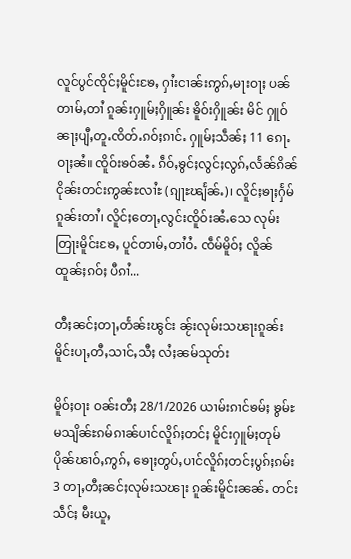လူင်ပွင်ၸိုင်ႈမိူင်းၶႄႇ ႁၢႆးငၢၼ်းဢွၵ်ႇမႃးဝႃႈ ပၼ်တၢမ်ႇတၢႆ ၵူၼ်းႁူမ်ႈႁိူၼ်း ၶိူဝ်းႁိူၼ်း မိင် ႁူဝ်ၼႃႈပျီႇတူႉၸိတ်ႉၵဝ်ႈၵၢင်ႉ ႁူမ်ႈသဵၼ်ႈ 11 ၵေႃႉ ဝႃႈၼႆ။ ၸိူဝ်းၶဝ်ၼႆႉ ၵဵဝ်ႇၶွင်ႈလွင်ႈလွၵ်ႇလႅၼ်ၵိၼ်ငိုၼ်းတင်းဢွၼ်ႊလၢႆႊ (ၵျႃႊၽျႅၼ်ႉ)၊ လိူင်ႈၶႃႈႁႅမ်ၵူၼ်းတၢႆ၊ လိူင်ႈတေႃႇလွင်းၸိူဝ်းၼႆႉသေ လုမ်းတြႃးမိူင်းၶႄႇ ပူင်တၢမ်ႇတၢႆဝႆႉ ၸဵမ်မိူဝ်ႈ လိူၼ်ထူၼ်ႈၵဝ်ႈ ပီၵၢႆ...

တီႈၼင်ႈတႃႇတႅၼ်းၽွင်း ၼႂ်းလုမ်းသၽႃးၵူၼ်းမိူင်းပႃႇတီႇသၢင်ႇသီႈ လႆႈၼမ်သုတ်း

မိူဝ်ႈဝႃး ဝၼ်းတီႈ 28/1/2026 ယၢမ်းၵၢင်ၶမ်ႈ ၶွမ်ႊမသျိၼ်ႊၵမ်ၵၢၼ်ပၢင်လိူၵ်ႈတင်ႈ မိူင်းႁူမ်ႈတုမ် ပိုၼ်ၽၢဝ်ႇဢွၵ်ႇ ၶေႃႈတွပ်ႇပၢင်လိူၵ်ႈတင်ႈပွၵ်ႈၵမ်း 3 တႃႇတီႈၼင်ႈလုမ်းသၽႃး ၵူၼ်းမိူင်းၼၼ်ႉ တင်းသဵင်ႈ မီးယူႇ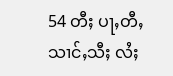54 တီႈ ပႃႇတီႇသၢင်ႇသီႈ လႆႈ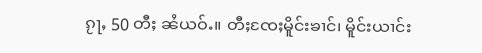ၵႂႃႇ 50 တီႈ ၼႆယဝ်ႉ။ တီႈၸႄႈမိူင်းၶၢင်၊ မိူင်းယၢင်း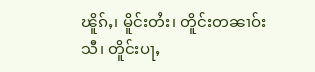ၽိူၵ်ႇ၊ မိူင်းတႆး၊ တိူင်းတၼၢဝ်းသီ၊ တိူင်းပႃႇ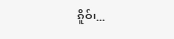ၵိူဝ်၊...